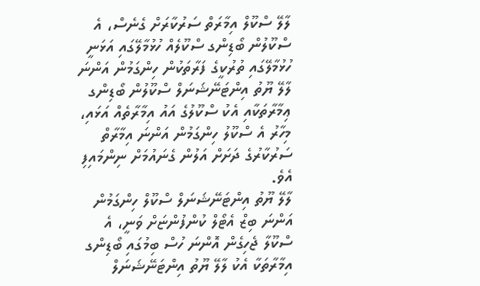ލާލޭ ސްކޫލް އިމާރަތް ސަރުކާރަށް ގެނެސް، އެ ސްކޫލުން ބޯޑިންގ ސްކޫލެއް ހުޅުމާލޭގައި އަޅަނީ
ހުޅުމާލޭގައި ތުރުކީގެ ފަރާތަކުން ހިންގަމުން އަންނަ ލާލޭ ޔޫތު އިންޓަނޭޝަނަލް ސްކޫލުން ބޯޑިންގ ޢިމާރާތަކާއި އެކު ސްކޫލުގެ އައު އިމާރާތެއް އަޅައި، މިހާރު އެ ސްކޫލު ހިންގަމުން އަންނަ އިމާރާތް ސަރުކާރުގެ ދަށަށް އަލުން ގެނައުމަށް ނިންމައިފި އެވެ.
ލާލޭ ޔޫތު އިންޓަނޭޝަނަލް ސްކޫލް ހިންގަމުން އަންނަ ބިޒް އެޓޯލް ކުންފުންޏަށް ވަނީ، އެ ސްކޫލާ ޖެހިގެން އޮންނަ ހުސް ބިމުގައި ބޯޑިންގ އިމާރާތަކާ އެކު ލާލޭ ޔޫތު އިންޓަނޭޝަނަލް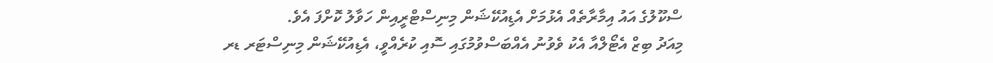ސްކޫލުގެ އައު އިމާރާތެއް އެޅުމަށް އެޑިއުކޭޝަން މިނިސްޓްރީއިން ހަވާލު ކޮށްފަ އެވެ.
މިއަދު ބިޒް އެޓޯލްއާ އެކު ވެވުނު އެއްބަސްވުމުގައި ސޮއި ކުރެއްވީ، އެޑިއުކޭޝަން މިނިސްޓަރ ޑރ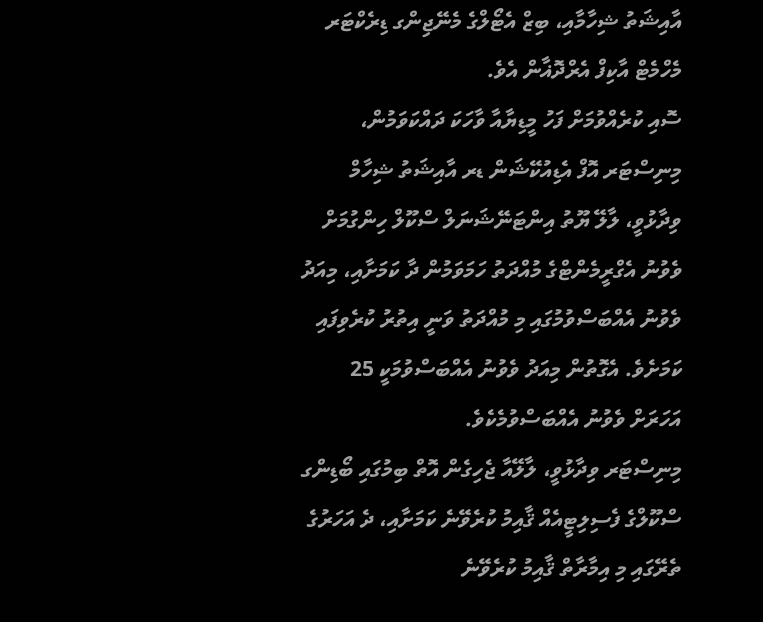އާއިޝަތު ޝިހާމާއި، ބިޒް އެޓޯލްގެ މެނޭޖިންގ ޑިރެކްޓަރ މެހްމެޓް އާކިފް އެރްދޮޣާން އެވެ.
ސޮއި ކުރެއްވުމަށް ފަހު މީޑިޔާއާ ވާހަކަ ދައްކަވަމުން، މިނިސްޓަރ އޮފް އެޑިއުކޭޝަން ޑރ އާއިޝަތު ޝިހާމް ވިދާޅުވީ، ލާލޭ ޔޫތު އިންޓަނޭޝަނަލް ސްކޫލް ހިންގުމަށް ވެވުނު އެގްރީމެންޓްގެ މުއްދަތު ހަމަވަމުން ދާ ކަމަށާއި، މިއަދު ވެވުނު އެއްބަސްވުމުގައި މި މުއްދަތު ވަނީ އިތުރު ކުރެވިފައި ކަމަށެވެ. އެގޮތުން މިއަދު ވެވުނު އެއްބަސްވުމަކީ 25 އަހަރަށް ވެވުނު އެއްބަސްވުމެކެވެ.
މިނިސްޓަރ ވިދާޅުވީ، ލާލޭއާ ޖެހިގެން އޮތް ބިމުގައި ބޯޑިންގ ސްކޫލްގެ ފެސިލިޓީއެއް ޤާއިމު ކުރެވޭނެ ކަމަށާއި، ދެ އަހަރުގެ ތެރޭގައި މި އިމާރާތް ޤާއިމު ކުރެވޭނެ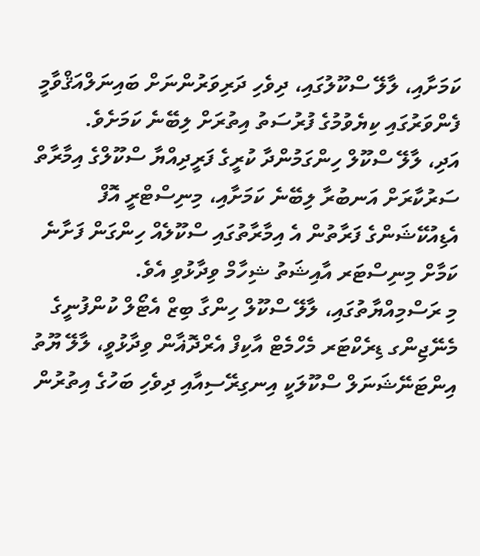ކަމަށާއި، ލާލޭ ސްކޫލުގައި، ދިވެހި ދަރިވަރުންނަށް ބައިނަލްއަޤްވާމީ ފެންވަރުގައި ކިޔެވުމުގެ ފުރުސަތު އިތުރަށް ލިބޭނެ ކަމަށެވެ.
އަދި، ލާލޭ ސްކޫލް ހިންގަމުންދާ ކުރީގެ ފަރީދިއްޔާ ސްކޫލްގެ އިމާރާތް ސަރުކާރަށް އަނބުރާ ލިބޭނެ ކަމަށާއި، މިނިސްޓްރީ އޮފް އެޑިއުކޭޝަންގެ ފަރާތުން އެ އިމާރާތުގައި ސްކޫލެއް ހިންގަން ފަށާނެ ކަމާށް މިނިސްޓަރ އާއިޝަތު ޝިހާމް ވިދާޅުވި އެވެ.
މި ރަސްމިއްޔާތުގައި، ލާލޭ ސްކޫލް ހިންގާ ބިޒް އެޓޯލް ކުންފުނީގެ މެނޭޖިންގ ޑިރެކްޓަރ މެހްމެޓް އާކިފް އެރްދޮޣާން ވިދާޅުވީ، ލާލޭ ޔޫތު އިންޓަނޭޝަނަލް ސްކޫލަކީ އިނގިރޭސިއާއި ދިވެހި ބަހުގެ އިތުރުން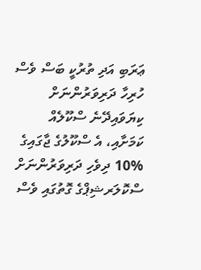ޢަރަބި އަދި ތުރުކީ ބަސް ވެސް ހުރިހާ ދަރިވަރުންނަށް ކިޔަވައިދޭނެ ސްކޫލެއް ކަމަށާއި، އެ ސްކޫލުގެ ޖާގައިގެ %10 ދިވެހި ދަރިވަރުންނަށް ސްކޮލަރޝިޕްގެ ގޮތުގައި ވެސް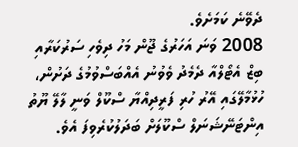ދެވޭނެ ކަމަށެވެ.
2008 ވަނަ އަހަރުގެ ޖޫން މަހު ދިވެހި ސަރުކަރާއި ބިޒް އެޓޯލްއާ ދެމެދު ވެވުނު އެއްބަސްވުމުގެ ދަށުން، ހުޅުމާލޭގައި އޭރު ހުރި ފަރީދިއްޔާ ސްކޫލް ވަނީ ލާލޭ ޔޫތު އިންޓަނޭޝަނަލް ސްކޫލަށް ބަދަލުކުރެވިފަ އެވެ.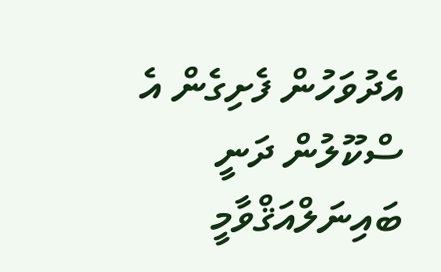އެދުވަހުން ފެށިގެން އެ ސްކޫލުން ދަނީ ބައިނަލްއަޤްވާމީ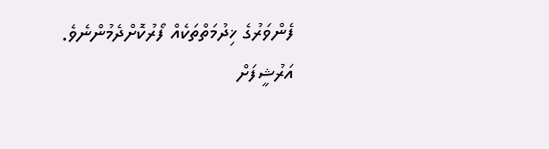ފެންވަރުގެ ޚިދުމަތްތަކެއް ފޯރުކޮށްދެމުންނެވެ.
އަރުޝީފަށް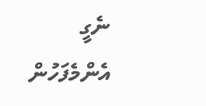ނެގީ
އެންމެފަހުން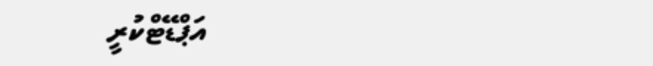އަޕްޑޭޓްކުރީ